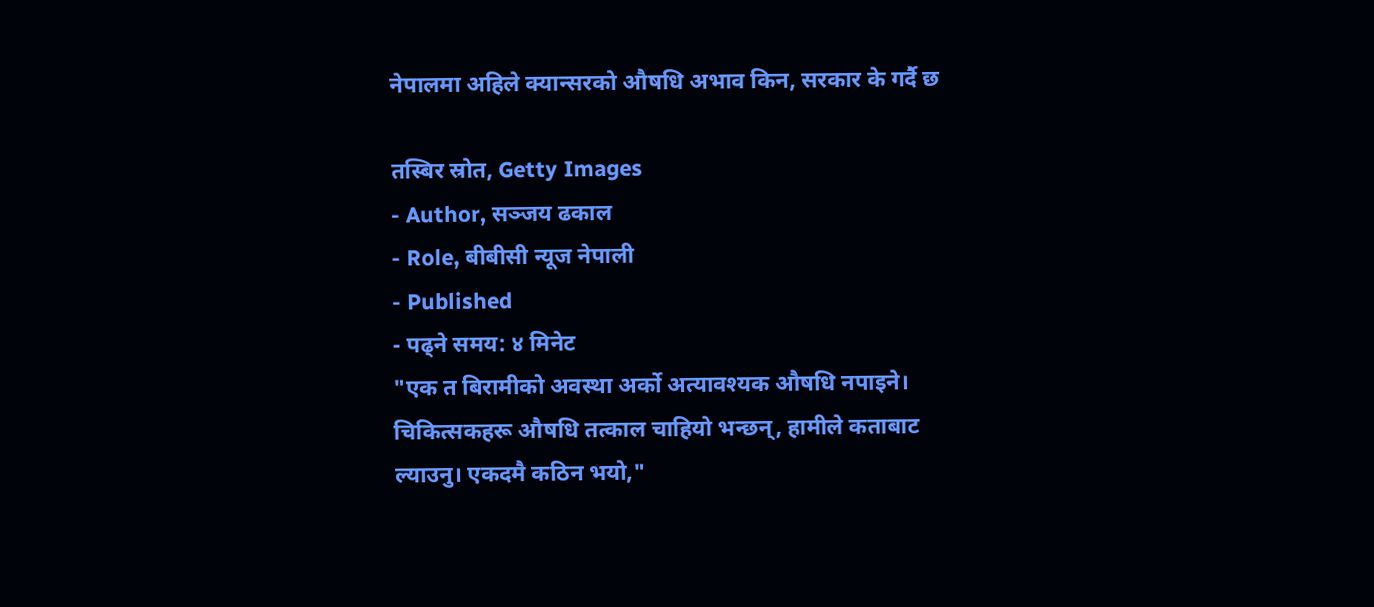नेपालमा अहिले क्यान्सरको औषधि अभाव किन, सरकार के गर्दै छ

तस्बिर स्रोत, Getty Images
- Author, सञ्जय ढकाल
- Role, बीबीसी न्यूज नेपाली
- Published
- पढ्ने समय: ४ मिनेट
"एक त बिरामीको अवस्था अर्को अत्यावश्यक औषधि नपाइने। चिकित्सकहरू औषधि तत्काल चाहियो भन्छन्, हामीले कताबाट ल्याउनु। एकदमै कठिन भयो,"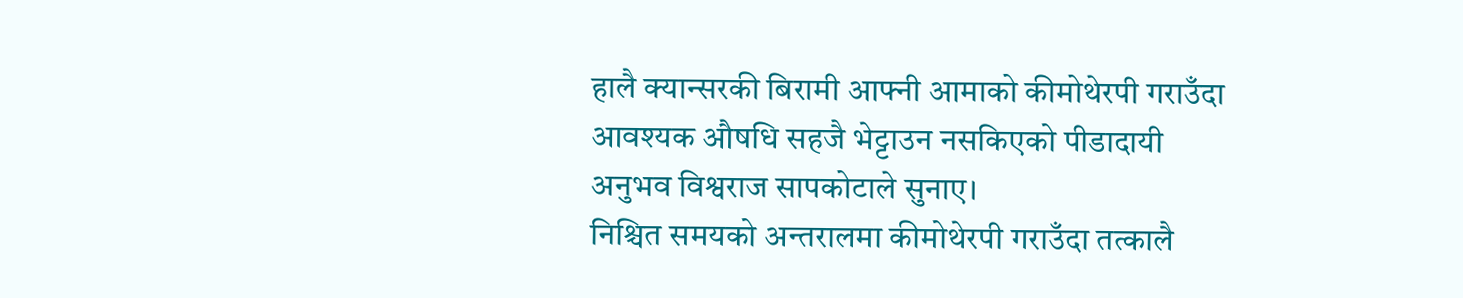हालै क्यान्सरकी बिरामी आफ्नी आमाको कीमोथेरपी गराउँदा आवश्यक औषधि सहजै भेट्टाउन नसकिएको पीडादायी अनुभव विश्वराज सापकोटाले सुनाए।
निश्चित समयको अन्तरालमा कीमोथेरपी गराउँदा तत्कालै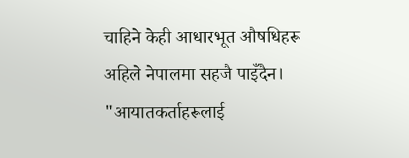चाहिने केही आधारभूत औषधिहरू अहिले नेपालमा सहजै पाइँदैन।
"आयातकर्ताहरूलाई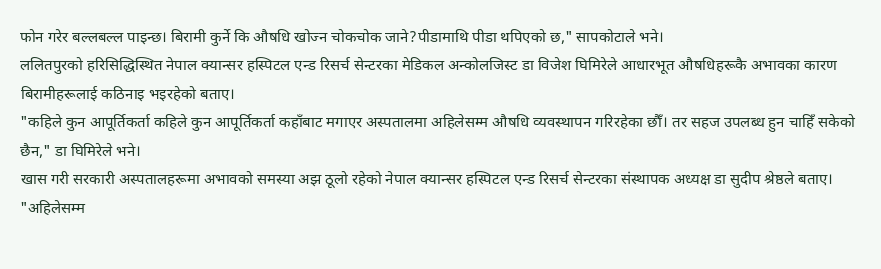फोन गरेर बल्लबल्ल पाइन्छ। बिरामी कुर्ने कि औषधि खोज्न चोकचोक जाने?पीडामाथि पीडा थपिएको छ," सापकोटाले भने।
ललितपुरको हरिसिद्धिस्थित नेपाल क्यान्सर हस्पिटल एन्ड रिसर्च सेन्टरका मेडिकल अन्कोलजिस्ट डा विजेश घिमिरेले आधारभूत औषधिहरूकै अभावका कारण बिरामीहरूलाई कठिनाइ भइरहेको बताए।
"कहिले कुन आपूर्तिकर्ता कहिले कुन आपूर्तिकर्ता कहाँबाट मगाएर अस्पतालमा अहिलेसम्म औषधि व्यवस्थापन गरिरहेका छौँ। तर सहज उपलब्ध हुन चाहिँ सकेको छैन," डा घिमिरेले भने।
खास गरी सरकारी अस्पतालहरूमा अभावको समस्या अझ ठूलो रहेको नेपाल क्यान्सर हस्पिटल एन्ड रिसर्च सेन्टरका संस्थापक अध्यक्ष डा सुदीप श्रेष्ठले बताए।
"अहिलेसम्म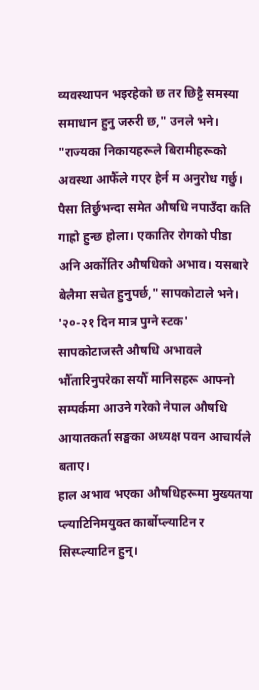व्यवस्थापन भइरहेको छ तर छिट्टै समस्या समाधान हुनु जरुरी छ," उनले भने।
"राज्यका निकायहरूले बिरामीहरूको अवस्था आफैँले गएर हेर्न म अनुरोध गर्छु। पैसा तिर्छुभन्दा समेत औषधि नपाउँदा कति गाह्रो हुन्छ होला। एकातिर रोगको पीडा अनि अर्कोतिर औषधिको अभाव। यसबारे बेलैमा सचेत हुनुपर्छ," सापकोटाले भने।
'२०-२१ दिन मात्र पुग्ने स्टक'
सापकोटाजस्तै औषधि अभावले भौँतारिनुपरेका सयौँ मानिसहरू आफ्नो सम्पर्कमा आउने गरेको नेपाल औषधि आयातकर्ता सङ्घका अध्यक्ष पवन आचार्यले बताए।
हाल अभाव भएका औषधिहरूमा मुख्यतया प्ल्याटिनिमयुक्त कार्बोप्ल्याटिन र सिस्प्ल्याटिन हुन्।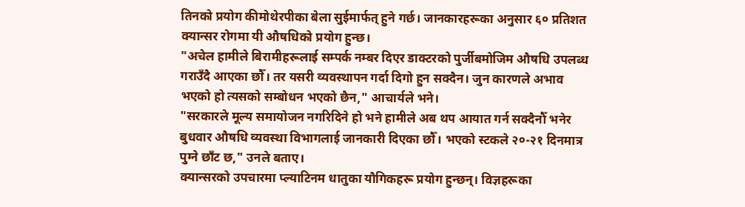तिनको प्रयोग कीमोथेरपीका बेला सुईमार्फत् हुने गर्छ। जानकारहरूका अनुसार ६० प्रतिशत क्यान्सर रोगमा यी औषधिको प्रयोग हुन्छ।
"अचेल हामीले बिरामीहरूलाई सम्पर्क नम्बर दिएर डाक्टरको पुर्जीबमोजिम औषधि उपलब्ध गराउँदै आएका छौँ। तर यसरी व्यवस्थापन गर्दा दिगो हुन सक्दैन। जुन कारणले अभाव भएको हो त्यसको सम्बोधन भएको छैन," आचार्यले भने।
"सरकारले मूल्य समायोजन नगरिदिने हो भने हामीले अब थप आयात गर्न सक्दैनौँ भनेर बुधवार औषधि व्यवस्था विभागलाई जानकारी दिएका छौँ। भएको स्टकले २०-२१ दिनमात्र पुग्ने छाँट छ," उनले बताए।
क्यान्सरको उपचारमा प्ल्याटिनम धातुका यौगिकहरू प्रयोग हुन्छन्। विज्ञहरूका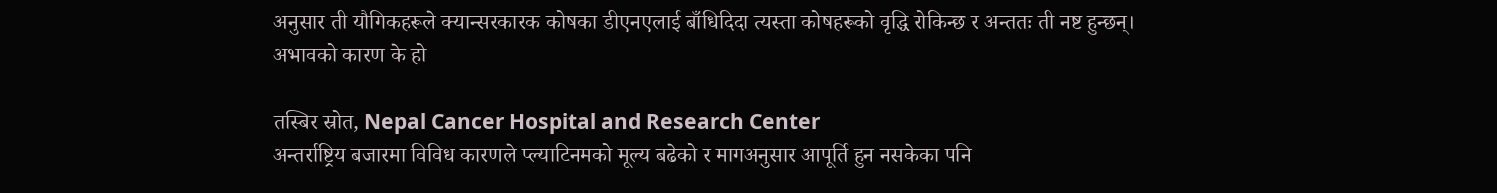अनुसार ती यौगिकहरूले क्यान्सरकारक कोषका डीएनएलाई बाँधिदिदा त्यस्ता कोषहरूको वृद्धि रोकिन्छ र अन्ततः ती नष्ट हुन्छन्।
अभावको कारण के हो

तस्बिर स्रोत, Nepal Cancer Hospital and Research Center
अन्तर्राष्ट्रिय बजारमा विविध कारणले प्ल्याटिनमको मूल्य बढेको र मागअनुसार आपूर्ति हुन नसकेका पनि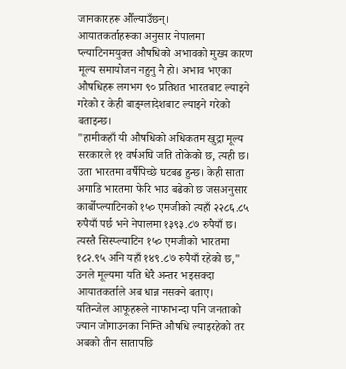जानकारहरू औँल्याउँछन्।
आयातकर्ताहरूका अनुसार नेपालमा प्ल्याटिनमयुक्त औषधिको अभावको मुख्य कारण मूल्य समायोजन नहुनु नै हो। अभाव भएका औषधिहरू लगभग ९० प्रतिशत भारतबाट ल्याइने गरेको र केही बाङ्ग्लादेशबाट ल्याइने गरेको बताइन्छ।
"हामीकहाँ यी औषधिको अधिकतम खुद्रा मूल्य सरकारले ११ वर्षअघि जति तोकेको छ, त्यही छ। उता भारतमा वर्षैपिच्छे घटबढ हुन्छ। केही साता अगाडि भारतमा फेरि भाउ बढेको छ जसअनुसार कार्बोप्ल्याटिनको १५० एमजीको त्यहाँ २२८६.८५ रुपैयाँ पर्छ भने नेपालमा १३९३.८७ रुपैयाँ छ। त्यस्तै सिस्प्ल्याटिन १५० एमजीको भारतमा १८२.९५ अनि यहाँ १४९.८७ रुपैयाँ रहेको छ," उनले मूल्यमा यति धेरै अन्तर भइसक्दा आयातकर्ताले अब धान्न नसक्ने बताए।
यतिन्जेल आफूहरूले नाफाभन्दा पनि जनताको ज्यान जोगाउनका निम्ति औषधि ल्याइरहेको तर अबको तीन सातापछि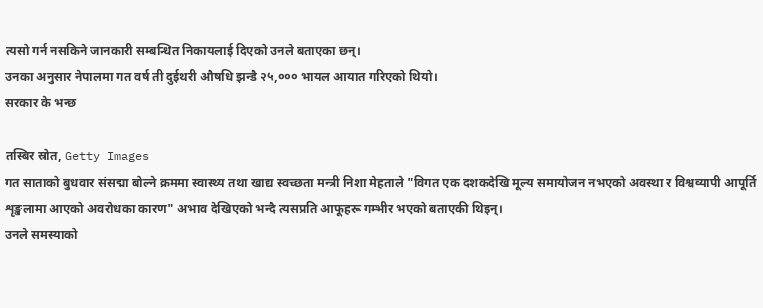त्यसो गर्न नसकिने जानकारी सम्बन्धित निकायलाई दिएको उनले बताएका छन्।
उनका अनुसार नेपालमा गत वर्ष ती दुईथरी औषधि झन्डै २५,००० भायल आयात गरिएको थियो।
सरकार के भन्छ

तस्बिर स्रोत, Getty Images
गत साताको बुधवार संसद्मा बोल्ने क्रममा स्वास्थ्य तथा खाद्य स्वच्छता मन्त्री निशा मेहताले "विगत एक दशकदेखि मूल्य समायोजन नभएको अवस्था र विश्वव्यापी आपूर्ति शृङ्खलामा आएको अवरोधका कारण" अभाव देखिएको भन्दै त्यसप्रति आफूहरू गम्भीर भएको बताएकी थिइन्।
उनले समस्याको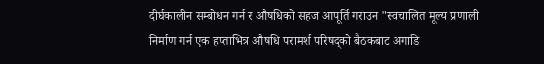दीर्घकालीन सम्बोधन गर्न र औषधिको सहज आपूर्ति गराउन "स्वचालित मूल्य प्रणाली निर्माण गर्न एक हप्ताभित्र औषधि परामर्श परिषद्को बैठकबाट अगाडि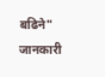बढिने" जानकारी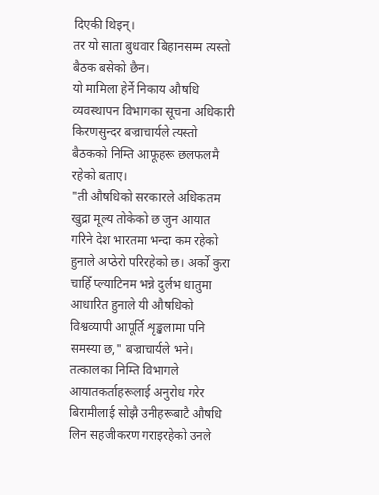दिएकी थिइन्।
तर यो साता बुधवार बिहानसम्म त्यस्तो बैठक बसेको छैन।
यो मामिला हेर्ने निकाय औषधि व्यवस्थापन विभागका सूचना अधिकारी किरणसुन्दर बज्राचार्यले त्यस्तो बैठकको निम्ति आफूहरू छलफलमै रहेको बताए।
"ती औषधिको सरकारले अधिकतम खुद्रा मूल्य तोकेको छ जुन आयात गरिने देश भारतमा भन्दा कम रहेको हुनाले अप्ठेरो परिरहेको छ। अर्को कुरा चाहिँ प्ल्याटिनम भन्ने दुर्लभ धातुमा आधारित हुनाले यी औषधिको विश्वव्यापी आपूर्ति शृङ्खलामा पनि समस्या छ," बज्राचार्यले भने।
तत्कालका निम्ति विभागले आयातकर्ताहरूलाई अनुरोध गरेर बिरामीलाई सोझै उनीहरूबाटै औषधि लिन सहजीकरण गराइरहेको उनले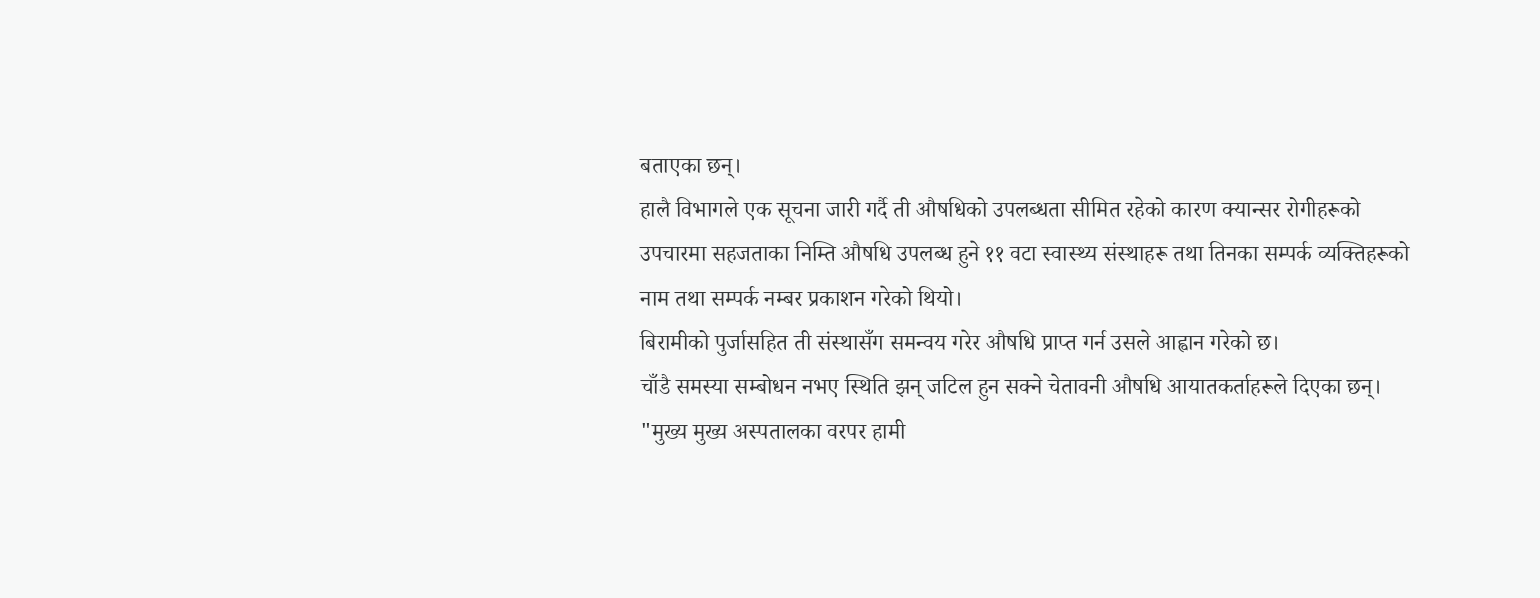बताएका छन्।
हालै विभागले एक सूचना जारी गर्दै ती औषधिको उपलब्धता सीमित रहेको कारण क्यान्सर रोगीहरूको उपचारमा सहजताका निम्ति औषधि उपलब्ध हुने ११ वटा स्वास्थ्य संस्थाहरू तथा तिनका सम्पर्क व्यक्तिहरूको नाम तथा सम्पर्क नम्बर प्रकाशन गरेको थियो।
बिरामीको पुर्जासहित ती संस्थासँग समन्वय गरेर औषधि प्राप्त गर्न उसले आह्वान गरेको छ।
चाँडै समस्या सम्बोधन नभए स्थिति झन् जटिल हुन सक्ने चेतावनी औषधि आयातकर्ताहरूले दिएका छन्।
"मुख्य मुख्य अस्पतालका वरपर हामी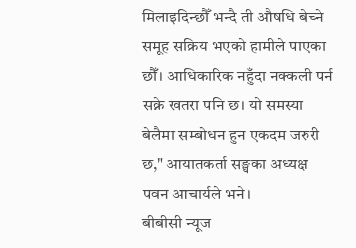मिलाइदिन्छौँ भन्दै ती औषधि बेच्ने समूह सक्रिय भएको हामीले पाएका छौँ। आधिकारिक नहुँदा नक्कली पर्न सक्ने खतरा पनि छ। यो समस्या बेलैमा सम्बोधन हुन एकदम जरुरी छ," आयातकर्ता सङ्घका अध्यक्ष पवन आचार्यले भने।
बीबीसी न्यूज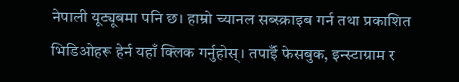नेपाली यूट्यूबमा पनि छ। हाम्रो च्यानल सब्स्क्राइब गर्न तथा प्रकाशित भिडिओहरू हेर्न यहाँ क्लिक गर्नुहोस्। तपाईँ फेसबुक, इन्स्टाग्राम र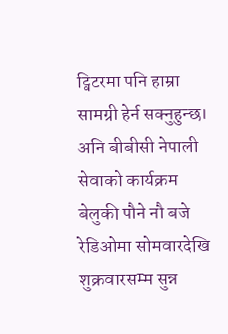ट्विटरमा पनि हाम्रा सामग्री हेर्न सक्नुहुन्छ। अनि बीबीसी नेपाली सेवाको कार्यक्रम बेलुकी पौने नौ बजे रेडिओमा सोमवारदेखि शुक्रवारसम्म सुन्न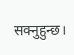सक्नुहुन्छ।